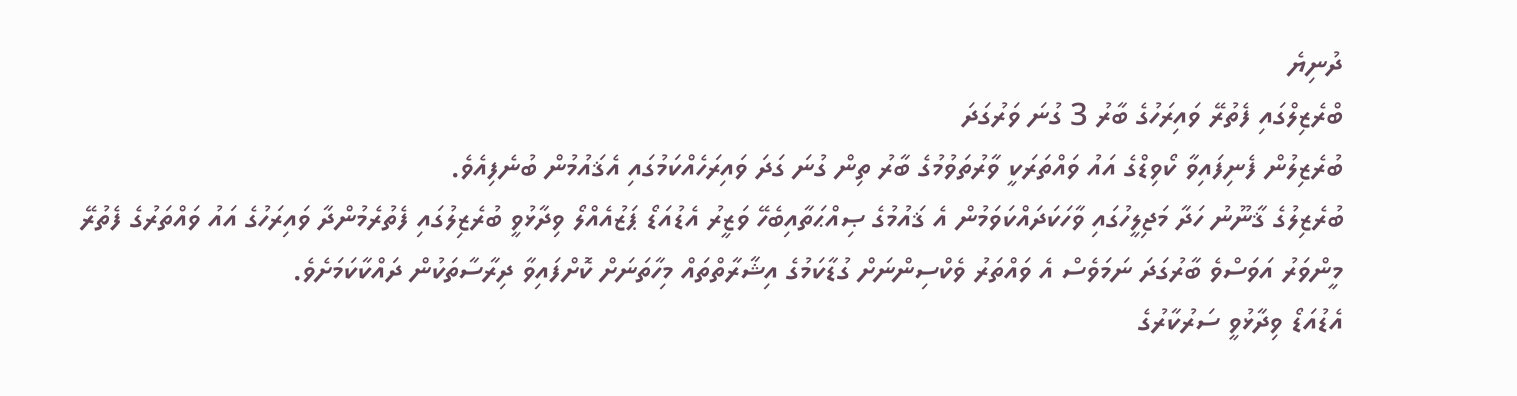ދުނިޔެ
ބްރެޒިލްގައި ފެތުރޭ ވައިރަހުގެ ބާރު 3 ގުނަ ވަރުގަދަ
ބުރެޒިލުން ފެނިފައިވާ ކޯވިޑްގެ އައު ވައްތަރަކީ ވާރުތަވުމުގެ ބާރު ތިން ގުނަ ގަދަ ވައިރަހެއްކަމުގައި އެޤައުމުން ބުނެފިއެވެ.
ބުރެޒިލުގެ ޤާނޫނު ހަދާ މަޖިލީހުގައި ވާހަކަދައްކަވަމުން އެ ޤައުމުގެ ޞިއްޙަތާއިބެހޭ ވަޒީރު އެޑުއަޑޯ ޕަޒުއެއްލޯ ވިދާޅުވީ ބުރެޒިލުގައި ފެތުރެމުންދާ ވައިރަހުގެ އައު ވައްތަރުގެ ފެތުރޭ މީންވަރު އަވަސްވެ ބާރުގަދަ ނަމަވެސް އެ ވައްތަރު ވެކްސިންނަށް ގުޑާކަމުގެ އިޝާރާތްތައް މިހާތަނަށް ކޮށްފައިވާ ދިރާސާތަކުން ދައްކާކަމަށެވެ.
އެޑުއަޑޯ ވިދާޅުވީ ސަރުކާރުގެ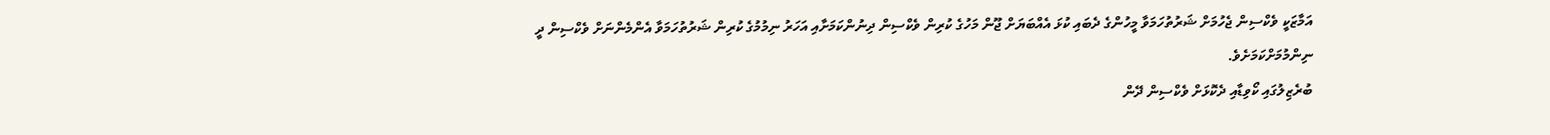އަމާޒަކީ ވެކްސިން ޖެހުމަށް ޝަރުތުހަމަވާ މީހުންގެ ދެބައި ކުޅަ އެއްބަޔަށް ޖޫން މަހުގެ ކުރިން ވެކްސިން ދިނުންކަމަށާއި އަހަރު ނިމުމުގެ ކުރިން ޝަރުތުހަމަވާ އެންމެންނަށް ވެކްސިން ދީ ނިންމުމަށްކަމަށެވެ.
ބުރެޒިލުގައި ކޯވިޑާއި ދެކޮޅަށް ވެކްސިން ދޭން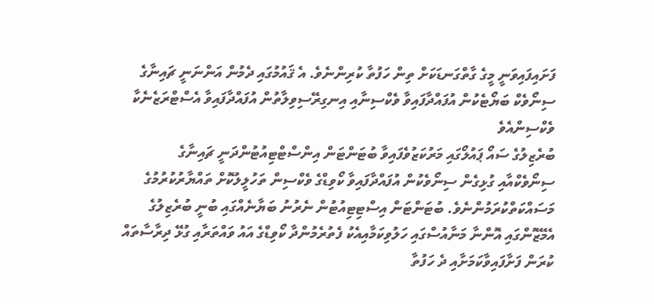ފަށައިފައިވަނީ މީގެ ގާތްގަނޑަކަށް ތިން ހަފުތާ ކުރިންނެވެ. އެ ޤައުމުގައި ދެމުން އަންނަނީ ޗައިނާގެ ސިނޯވެކް ބަޔޯޓެކުން އުފައްދާފައިވާ ވެކްސިނާއި އިނގިރޭސިވިލާތުން އުފައްދާފައިވާ އެސްޓްރަޒެނެކާ ވެކްސިންއެވެ
ބުރެޒިލުގެ ސައޯ ޕައުލޯގައި މަރުކަޒުވެފައިވާ ބުޓަންޓަން އިންސްޓްޓިއުޓުންދަނީ ޗައިނާގެ ސިނޯވެކްއާއި ގުޅިގެން ސިނޯވެކުން އުފައްދާފައިވާ ކޯވިޑްގެ ވެކްސިން ތަހުލީލުކޮށް ތައްޔާރުކުރުމުގެ މަސައްކަތްކުރަމުންނެވެ. ބުޓަންޓަން އިސްޓިޓިއުޓުން ނެރުނު ބަޔާނެއްގައި ބުނީ ބުރެޒިލުގެ އެމޭޒޮންގައި އޮންނާ މަނާއުސްގައި ހަލުވިކަމާއިއެކު ފެތުރެމުންދާ ކޯވިޑްގެ އައު ވައްތަރާއި ގުޅޭ ދިރާސާތައް ކުރަން ފަށާފައިވާކަމަށާއި ދެ ހަފުތާ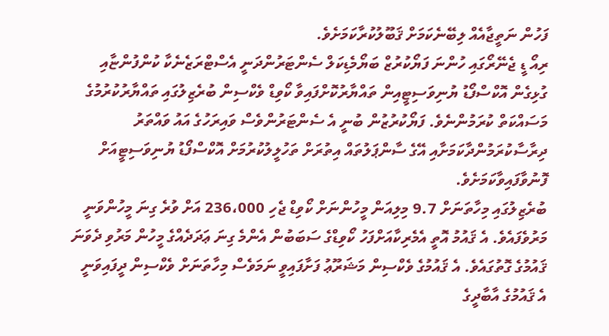ފަހުން ނަތީޖާއެއް ލިބޭނެކަމަށް ޤަބޫލުކުރާކަމަށެވެ.
ރިއޯ ޑީ ޖެނޭރޯގައި ހުންނަ ފަޔޯކުރުޒް ބަޔޯމެޑިކަލް ސެންޓަރުންދަނީ އެސްޓްރަޒެނެކާ ކުންފުންޏާއި ގުޅިގެން އޮކްސްފޯޑު ޔުނިވަސިޓީއިން ތައްޔާރުކޮށްފައިވާ ކޯވިޑް ވެކްސިން ބުރެޒިލުގައި ތައްޔާރުކުރުމުގެ މަސައްކަތް ކުރަމުންނެވެ. ފަޔޯކުރުޒުން ބުނީ އެ ސެންޓަރުންވެސް ވައިރަހުގެ އައު ވައްތަރު ދިރާސާކުރަމުންދާކަމަށާއި އޭގެ ސާންޕަލުތައް އިތުރަށް ތަހުލީލުކުރުމަށް އޮކްސްފޯޑު ޔުނިވަސިޓީއަށް ފޮނުވާފައިވާކަމަށެވެ.
ބުރެޒިލުގައި މިހާތަނަށް 9.7 މިލިއަން މީހުންނަށް ކޯވިޑް ޖެހި 236،000 އަށް ވުރެ ގިނަ މީހުންވަނީ މަރުވެފައެވެ. އެ ޤައުމު އޮތީ އެމެރިކާއަށްފަހު ކޯވިޑްގެ ސަބަބުން އެންމެ ގިނަ ޢަދަދެއްގެ މީހުން މަރުވި ދެވަނަ ޤައުމުގެ ގޮތުގައެވެ. އެ ޤައުމުގެ ވެކްސިން މަޝަރޫޢު ފަށާފައިވީ ނަމަވެސް މިހާތަނަށް ވެކްސިން ދީފައިވަނީ އެ ޤައުމުގެ އާބާދީގެ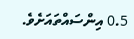0.5 އިންސައްތައަށެވެ.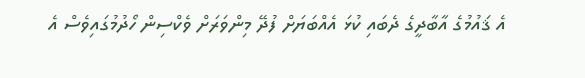އެ ޤައުމުގެ އާބާދީގެ ދެބައި ކުޅަ އެއްބަޔަށް ފުދޭ މިންވަރަށް ވެކްސިން ހޯދުމުގައިވެސް އެ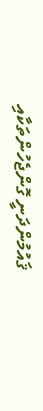ޤައުމުންދަނީ ގޮންޖެހުންތަކާއި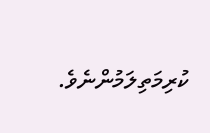ކުރިމަތިލަމުންނެވެ.